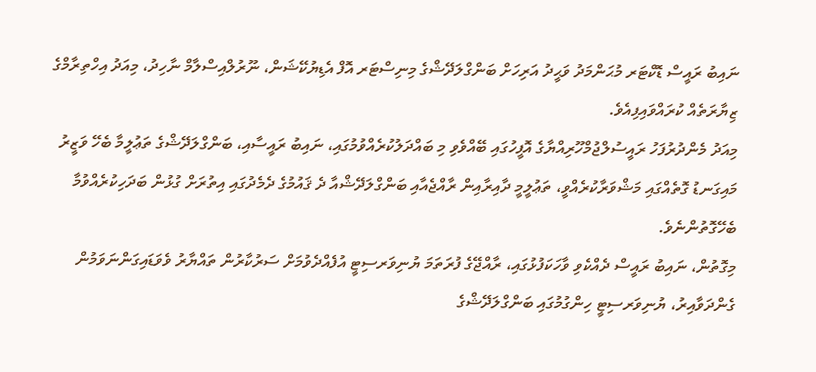ނައިބު ރައީސް ޑޮކްޓަރ މުޙަންމަދު ވަޙީދު އަރިހަށް ބަންގްލަދޭޝްގެ މިނިސްޓަރ އޮފް އެޑިޔުކޭޝަން، ނޫރުލްއިސްލާމް ނާހިދު، މިއަދު އިހްތިރާމްގެ ޒިޔާރަތެއް ކުރައްވައިފިއެވެ.
މިއަދު މެންދުރުފަހު ރައީސުލްޖުމްހޫރިއްޔާގެ އޮފީހުގައި ބޭއްވެވި މި ބައްދަލުކުރެއްވުމުގައި، ނައިބު ރައީސާއި، ބަންގްލަދޭޝްގެ ތަޢުލީމާ ބެހޭ ވަޒީރު މައިގަނޑު ގޮތެއްގައި މަޝްވަރާކުރެއްވީ، ތަޢުލީމީ ދާއިރާއިން ރާއްޖެއާއި ބަންގްލަދޭޝްއާ ދެ ޤައުމުގެ ދެމެދުގައި އިތުރަށް ގުޅުން ބަދަހިކުރެއްވުމާ ބެހޭގޮތުންނެވެ.
މިގޮތުން، ނައިބު ރައީސް ދެއްކެވި ވާހަކަފުޅުގައި، ރާއްޖޭގެ ފުރަތަމަ ޔުނިވަރސިޓީ އުފެއްދެވުމަށް ސަރުކާރުން ތައްޔާރު ވެވަޑައިގަންނަވަމުން ގެންދަވާއިރު، ޔުނިވަރސިޓީ ހިންގުމުގައި ބަންގްލަދޭޝްގެ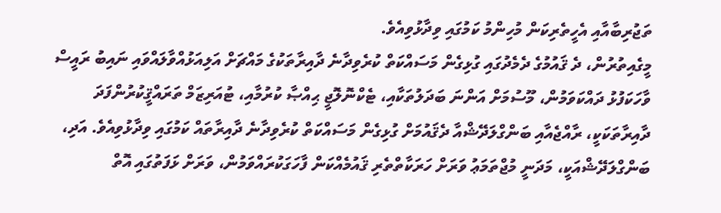ތަޖުރިބާއާއި އެހީތެރިކަން މުހިންމު ކަމުގައި ވިދާޅުވިއެވެ.
މީގެއިތުރުން، ދެ ޤައުމުގެ ދެމެދުގައި ގުޅިގެން މަސައްކަތް ކުރެވިދާނެ ދާއިރާތަކުގެ މައްޗަށް އަލިއަޅުއްވާލައްވައި ނައިބު ރައީސް ވާހަކަފުޅު ދައްކަވަމުން، މޫސުމަށް އަންނަ ބަދަލުތަކާއި، ޓެކްނޮލޮޖީ ޙިއްޞާ ކުރުމާއި، ޓުއަރިޒަމް ތަރައްޤީކުރުންފަދަ ދާއިރާތަކަކީ، ރާއްޖެއާއި ބަންގްލަދޭޝްއާ ދެޤައުމަށް ގުޅިގެން މަސައްކަތް ކުރެވިދާނެ ދާއިރާތައް ކަމުގައި ވިދާޅުވިއެވެ. އަދި، ބަންގްލަދޭޝްއަކީ، މަދަނީ މުޖްތަމަޢު ވަރަށް ހަރަކާތްތެރި ޤައުމެއްކަން ފާހަގަކުރައްވަމުން، ވަރަށް ޅަފަތުގައި އޮތް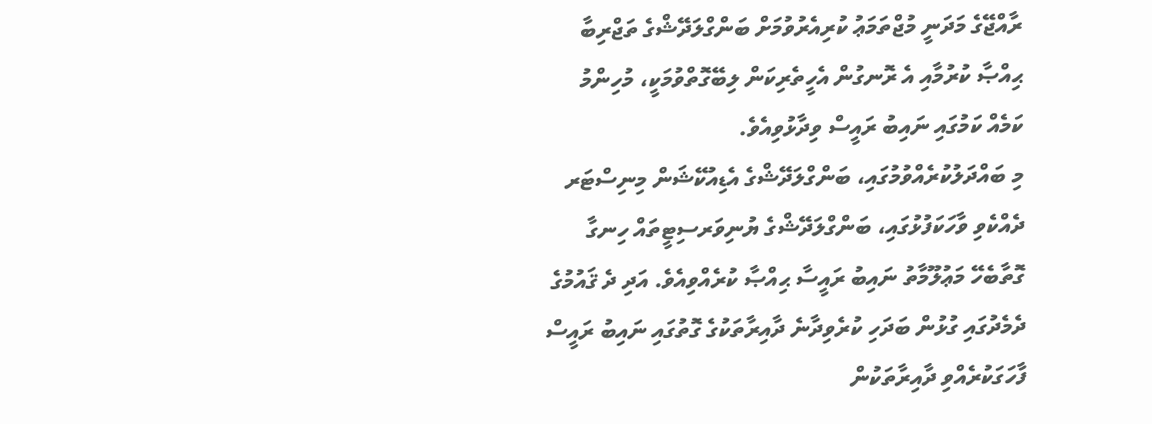ރާއްޖޭގެ މަދަނީ މުޖްތަމަޢު ކުރިއެރުވުމަށް ބަންގްލަދޭޝްގެ ތަޖްރިބާ ޙިއްޞާ ކުރުމާއި އެ ރޮނގުން އެހީތެރިކަން ލިބޭގޮތްވުމަކީ، މުހިންމު ކަމެއް ކަމުގައި ނައިބު ރައީސް ވިދާޅުވިއެވެ.
މި ބައްދަލުކުރެއްވުމުގައި، ބަންގްލަދޭޝްގެ އެޑިއުކޭޝަން މިނިސްޓަރ ދެއްކެވި ވާހަކަފުޅުގައި، ބަންގްލަދޭޝްގެ ޔުނިވަރސިޓީތައް ހިނގާ ގޮތާބެހޭ މަޢުލޫމާތު ނައިބު ރައީސާ ޙިއްޞާ ކުރެއްވިއެވެ. އަދި ދެ ޤައުމުގެ ދެމެދުގައި ގުޅުން ބަދަހި ކުރެވިދާނެ ދާއިރާތަކުގެ ގޮތުގައި ނައިބު ރައީސް ފާހަގަކުރެއްވި ދާއިރާތަކުން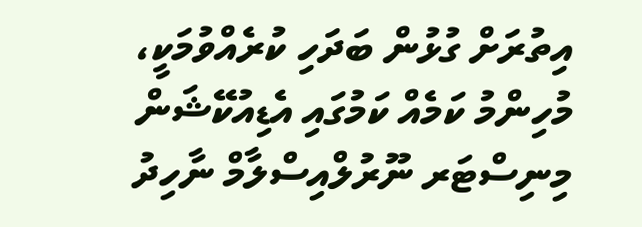އިތުރަށް ގުޅުން ބަދަހި ކުރެއްވުމަކީ، މުހިންމު ކަމެއް ކަމުގައި އެޑިއުކޭޝަން މިނިސްޓަރ ނޫރުލްއިސްލާމް ނާހިދު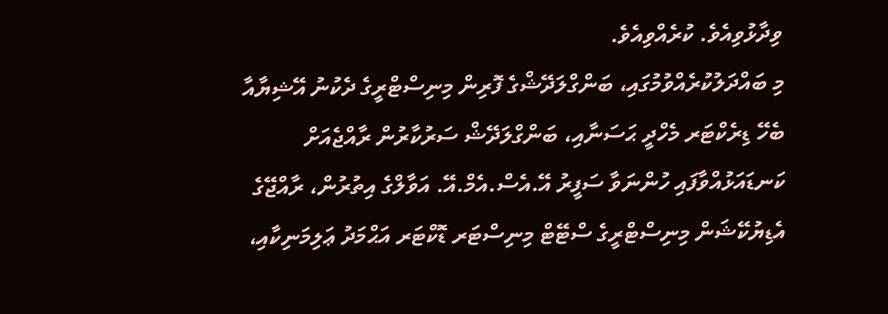ވިދާޅުވިއެވެ. ކުރެއްވިއެވެ.
މި ބައްދަލުކުރެއްވުމުގައި، ބަންގްލަދޭޝްގެ ފޮރިން މިނިސްޓްރީގެ ދެކުނު އޭޝިޔާއާ ބެހޭ ޑިރެކްޓަރ މެހްދީ ޙަސަނާއި، ބަންގްލަދޭޝް ސަރުކާރުން ރާއްޖެއަށް ކަނޑައަޅުއްވާފައި ހުންނަވާ ސަފީރު އޭ.އެސް.އެމް.އޭ. އަވާލްގެ އިތުރުން، ރާއްޖޭގެ އެޑިޔުކޭޝަން މިނިސްޓްރީގެ ސްޓޭޓް މިނިސްޓަރ ޑޮކްޓަރ އަޙްމަދު ޢަލިމަނިކާއި،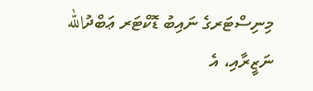މިނިސްޓަރގެ ނައިބު ޑޮކްޓަރ ޢަބްދުالله ނަޒީރާއި، އެ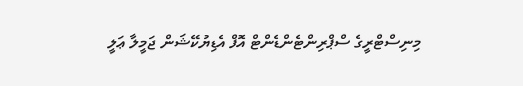މިނިސްޓްރީގެ ސްޕްރިންޓެންޑެންޓް އޮފް އެޑިޔުކޭޝަން ޖަމީލާ ޢަލީ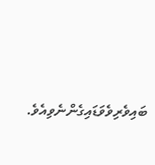ބައިވެރިވެވަޑައިގެންނެވިއެވެ.